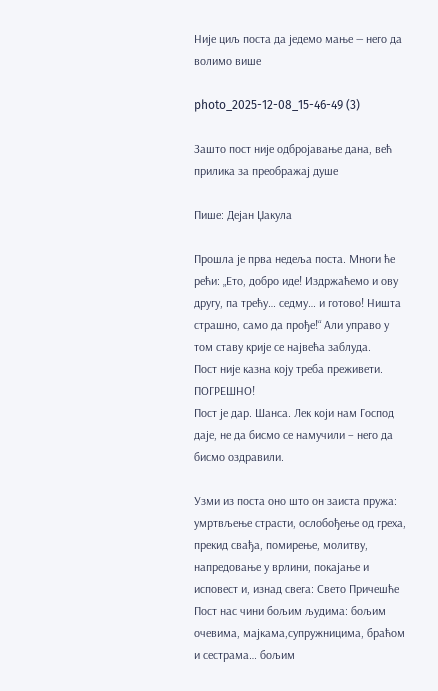Није циљ поста да једемо мање — него да волимо више

photo_2025-12-08_15-46-49 (3)

Зашто пост није одбројавање дана, већ прилика за преображај душе

Пише: Дејан Џакула

Прошла је прва недеља поста. Многи ће рећи: „Ето, добро иде! Издржаћемо и ову другу, па трећу… седму… и готово! Ништа страшно, само да прође!“ Али управо у том ставу крије се највећа заблуда.
Пост није казна коју треба преживети. ПОГРЕШНО!
Пост је дар. Шанса. Лек који нам Господ даје, не да бисмо се намучили – него да бисмо оздравили.

Узми из поста оно што он заиста пружа: умртвљење страсти, ослобођење од греха, прекид свађа, помирење, молитву, напредовање у врлини, покајање и исповест и, изнад свега: Свето Причешће
Пост нас чини бољим људима: бољим очевима, мајкама,супружницима, браћом и сестрама… бољим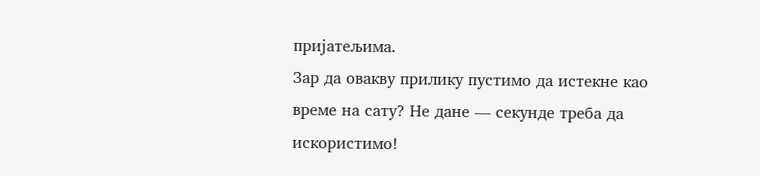пријатељима.
Зар да овакву прилику пустимо да истекне као време на сату? Не дане — секунде треба да искористимо!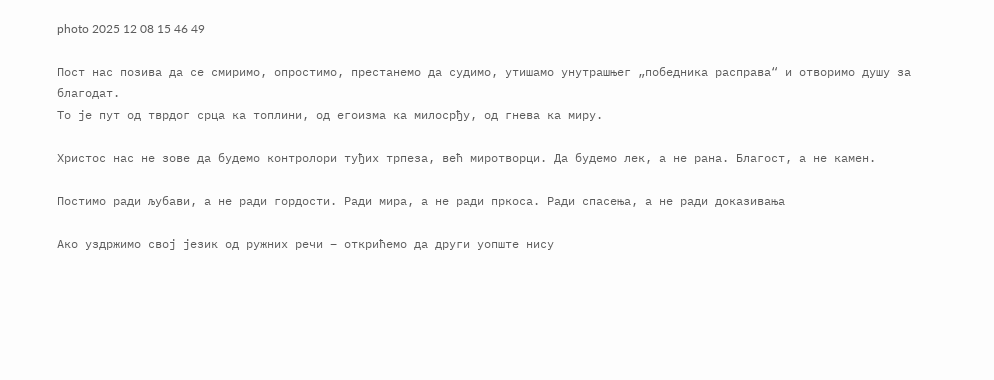photo 2025 12 08 15 46 49

Пост нас позива да се смиримо, опростимо, престанемо да судимо, утишамо унутрашњег „победника расправа“ и отворимо душу за благодат.
То је пут од тврдог срца ка топлини, од егоизма ка милосрђу, од гнева ка миру.

Христос нас не зове да будемо контролори туђих трпеза, већ миротворци. Да будемо лек, а не рана. Благост, а не камен.

Постимо ради љубави, а не ради гордости. Ради мира, а не ради пркоса. Ради спасења, а не ради доказивања

Ако уздржимо свој језик од ружних речи – открићемо да други уопште нису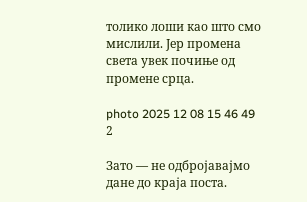толико лоши као што смо мислили. Јер промена света увек почиње од промене срца.

photo 2025 12 08 15 46 49 2

Зато — не одбројавајмо дане до краја поста.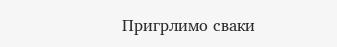Пригрлимо сваки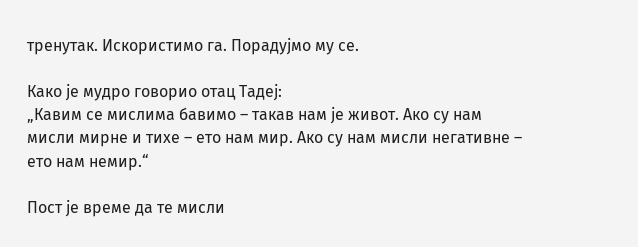тренутак. Искористимо га. Порадујмо му се.

Како је мудро говорио отац Тадеј:
„Кавим се мислима бавимо – такав нам је живот. Ако су нам мисли мирне и тихе – ето нам мир. Ако су нам мисли негативне – ето нам немир.“

Пост је време да те мисли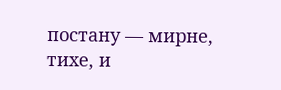постану — мирне, тихе, и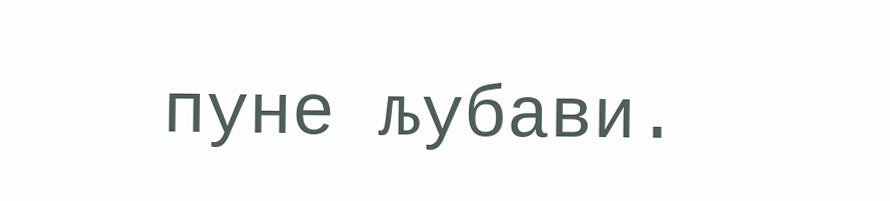пуне љубави.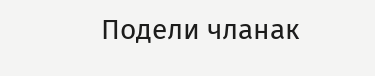Подели чланак